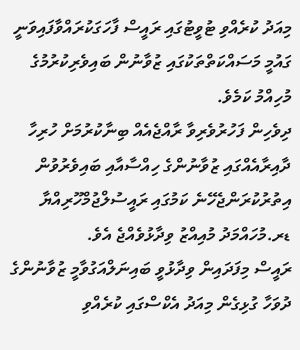މިއަދު ކުރެއްވި ޓުވީޓުގައި ރައީސް ފާހަގަކުރައްވާފައިވަނީ ގައުމީ މަސައްކަތްތަކުގައި ޒުވާނުން ބައިވެރިކުރުމުގެ މުހިއްމު ކަމެވެ.
ދިވެހިން ފަހުރުވެރިވާ ރާއްޖެއެއް ބިނާކުރުމަށް ހުރިހާ ދާއިރާއެއްގައި ޒުވާނުންގެ ހިއްސާއާއި ބައިވެރުވުން އިތުރުކުރަންޖެހޭނެ ކަމުގައި ރައީސުލްޖުމްހޫރިއްޔާ ޑރ.މުހައްމަދު މުއިއްޒު ވިދާޅުވެއްޖެ އެވެ.
ރައީސް މިފަދައިން ވިދާޅުވީ ބައިނަލްއަގުވާމީ ޒުވާނުންގެ ދުވަހާ ގުޅިގެން މިއަދު އެކްސްގައި ކުރެއްވި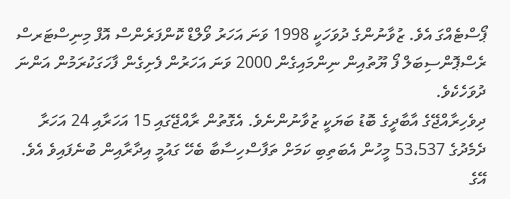ޕޯސްޓެއްގަ އެވެ. ޒުވާނުންގެ ދުވަހަކީ 1998 ވަނަ އަހަރު ވޯލްޑް ކޮންފަރެންސް އޮފް މިނިސްޓަރސް ރެސްޕޮންސިބަލް ފޯ ޔޫތުއިން ނިންމައިގެން 2000 ވަނަ އަހަރުން ފެށިގެން ފާހަގަކުރަމުން އަންނަ ދުވަހެކެވެ.
ދިވެހިރާއްޖޭގެ އާބާދީގެ ބޮޑު ބަޔަކީ ޒުވާނުންނެވެ. އެގޮތުން ރާއްޖޭގައި 15 އަހަރާއި 24 އަހަރާ ދެމެދުގެ 53،537 މީހުން އެބަތިބި ކަމަށް ތަފާސްހިސާބާ ބެހޭ ގައުމީ އިދާރާއިން ބުނެފައިވެ އެވެ. އޭގެ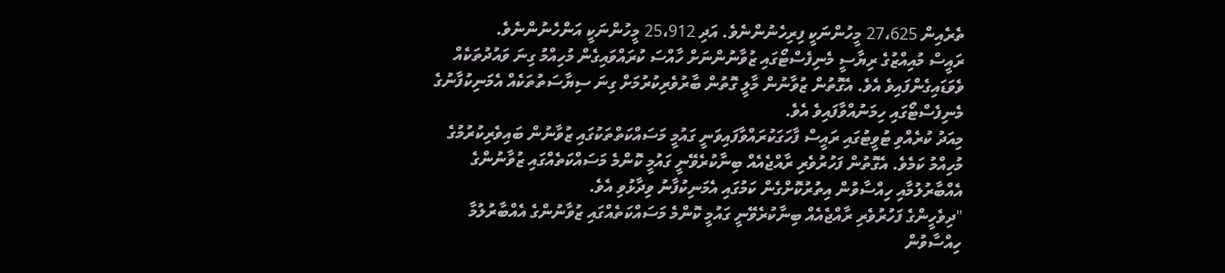ތެރެއިން 27،625 މީހުންނަކީ ފިރިހެނުންނެވެ. އަދި 25،912 މީހުންނަކީ އަންހެނުންނެވެ.
ރައީސް މުއިއްޒުގެ ރިޔާސީ މެނިފެސްޓޯގައި ޒުވާނުންނަށް ހާއްސަ ކުރައްވައިގެން މުހިއްމު ގިނަ ވައުދުތަކެއް ވެވަޑައިގެންފައިވެ އެވެ. އެގޮތުން ޒުވާނުން މާލީ ގޮތުން ބާރުވެރިކުރުމަށް ގިނަ ސިޔާސަތުތަކެއް އެމަނިކުފާނުގެ މެނިފެސްޓޯގައި ހިމަނުއްވާފައިވެ އެވެ.
މިއަދު ކުރެއްވި ޓުވީޓުގައި ރައީސް ފާހަގަކުރައްވާފައިވަނީ ގައުމީ މަސައްކަތްތަކުގައި ޒުވާނުން ބައިވެރިކުރުމުގެ މުހިއްމު ކަމެވެ. އެގޮތުން ފަހުރުވެރި ރާއްޖެއެއް ބިނާކުރެވޭނީ ގައުމީ ކޮންމެ މަސައްކަތެއްގައި ޒުވާނުންގެ އެއްބާރުލުމާއި ހިއްސާވުން އިތުރުކޮށްގެން ކަމުގައި އެމަނިކުފާނު ވިދާޅުވި އެވެ.
"ދިވެހީންގެ ފަހުރުވެރި ރާއްޖެއެއް ބިނާކުރެވޭނީ ގައުމީ ކޮންމެ މަސައްކަތެއްގައި ޒުވާނުންގެ އެއްބާރުލުމާ ހިއްސާވުން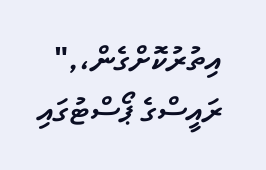އިތުރުކޮށްގެން،," ރައީސްގެ ޕޯސްޓުގައި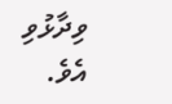ވިދާޅުވި އެވެ.